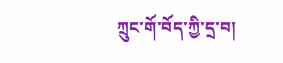ཀྲུང་གོ་བོད་ཀྱི་དྲ་བ།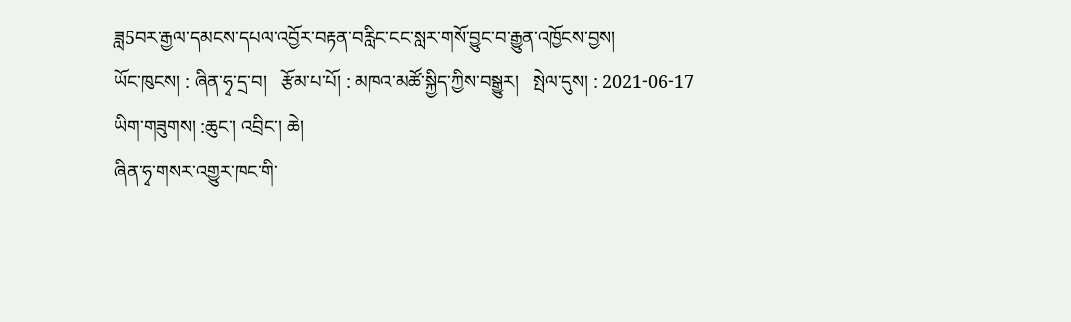ཟླ5བར་རྒྱལ་དམངས་དཔལ་འབྱོར་བརྟན་བརླིང་ངང་སླར་གསོ་བྱུང་བ་རྒྱུན་འཁྱོངས་བྱས།
ཡོང་ཁུངས། : ཞིན་ཧྭ་དྲ་བ།   རྩོམ་པ་པོ། : མཁའ་མཚོ་སྐྱིད་ཀྱིས་བསྒྱུར།   སྤེལ་དུས། : 2021-06-17
ཡིག་གཟུགས། :ཆུང་། འབྲིང་། ཆེ།
ཞིན་ཧྭ་གསར་འགྱུར་ཁང་གི་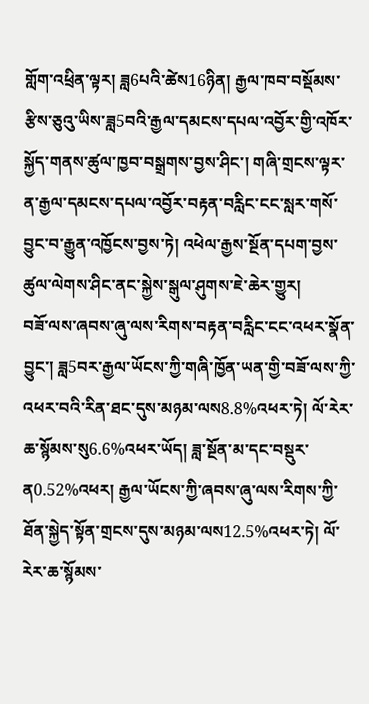གློག་འཕྲིན་ལྟར། ཟླ6པའི་ཚེས16ཉིན། རྒྱལ་ཁབ་བསྡོམས་རྩིས་ཅུའུ་ཡིས་ཟླ5བའི་རྒྱལ་དམངས་དཔལ་འབྱོར་གྱི་འཁོར་སྐྱོད་གནས་ཚུལ་ཁྱབ་བསྒྲགས་བྱས་ཤིང་། གཞི་གྲངས་ལྟར་ན་རྒྱལ་དམངས་དཔལ་འབྱོར་བརྟན་བརླིང་ངང་སླར་གསོ་བྱུང་བ་རྒྱུན་འཁྱོངས་བྱས་ཏེ། འཕེལ་རྒྱས་སྔོན་དཔག་བྱས་ཚུལ་ལེགས་ཤིང་ནང་སྐྱེས་སྒུལ་ཤུགས་ཇེ་ཆེར་གྱུར།
བཟོ་ལས་ཞབས་ཞུ་ལས་རིགས་བརྟན་བརླིང་ངང་འཕར་སྣོན་བྱུང་། ཟླ5བར་རྒྱལ་ཡོངས་ཀྱི་གཞི་ཁྱོན་ཡན་གྱི་བཟོ་ལས་ཀྱི་འཕར་བའི་རིན་ཐང་དུས་མཉམ་ལས8.8%འཕར་ཏེ། ལོ་རེར་ཆ་སྙོམས་སུ6.6%འཕར་ཡོད། ཟླ་སྔོན་མ་དང་བསྡུར་ན0.52%འཕར། རྒྱལ་ཡོངས་ཀྱི་ཞབས་ཞུ་ལས་རིགས་ཀྱི་ཐོན་སྐྱེད་སྟོན་གྲངས་དུས་མཉམ་ལས12.5%འཕར་ཏེ། ལོ་རེར་ཆ་སྙོམས་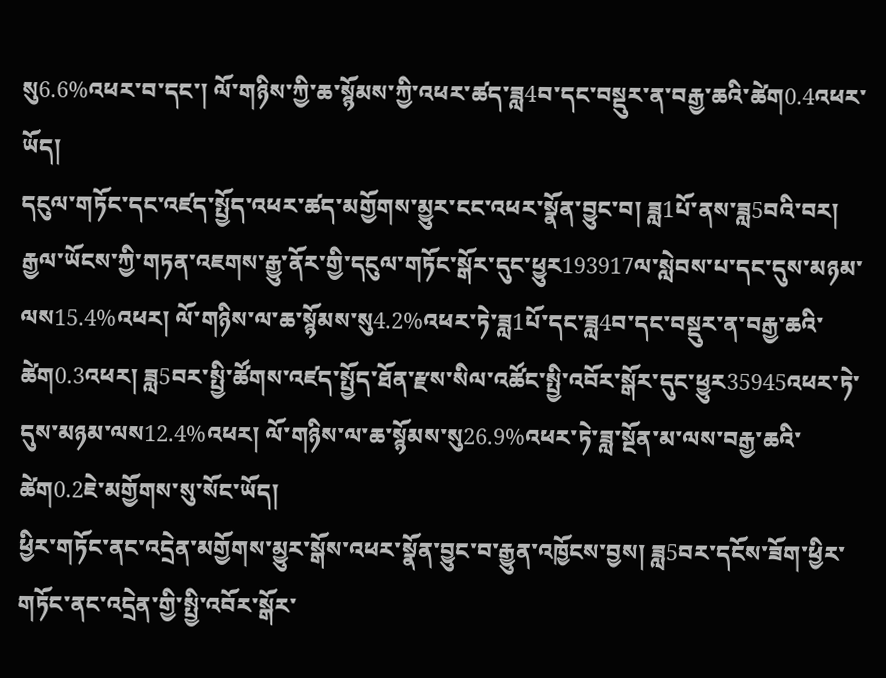སུ6.6%འཕར་བ་དང་། ལོ་གཉིས་ཀྱི་ཆ་སྙོམས་ཀྱི་འཕར་ཚད་ཟླ4བ་དང་བསྡུར་ན་བརྒྱ་ཆའི་ཚེག0.4འཕར་ཡོད།
དངུལ་གཏོང་དང་འཛད་སྤྱོད་འཕར་ཚད་མགྱོགས་མྱུར་ངང་འཕར་སྣོན་བྱུང་བ། ཟླ1པོ་ནས་ཟླ5བའི་བར། རྒྱལ་ཡོངས་ཀྱི་གཏན་འཇགས་རྒྱུ་ནོར་གྱི་དངུལ་གཏོང་སྒོར་དུང་ཕྱུར193917ལ་སླེབས་པ་དང་དུས་མཉམ་ལས15.4%འཕར། ལོ་གཉིས་ལ་ཆ་སྙོམས་སུ4.2%འཕར་ཏེ་ཟླ1པོ་དང་ཟླ4བ་དང་བསྡུར་ན་བརྒྱ་ཆའི་ཚེག0.3འཕར། ཟླ5བར་སྤྱི་ཚོགས་འཛད་སྤྱོད་ཐོན་རྫས་སིལ་འཚོང་སྤྱི་འབོར་སྒོར་དུང་ཕྱུར35945འཕར་ཏེ་དུས་མཉམ་ལས12.4%འཕར། ལོ་གཉིས་ལ་ཆ་སྙོམས་སུ26.9%འཕར་ཏེ་ཟླ་སྔོན་མ་ལས་བརྒྱ་ཆའི་ཚེག0.2ཇེ་མགྱོགས་སུ་སོང་ཡོད།
ཕྱིར་གཏོང་ནང་འདྲེན་མགྱོགས་མྱུར་སྒོས་འཕར་སྣོན་བྱུང་བ་རྒྱུན་འཁྱོངས་བྱས། ཟླ5བར་དངོས་ཟོག་ཕྱིར་གཏོང་ནང་འདྲེན་གྱི་སྤྱི་འབོར་སྒོར་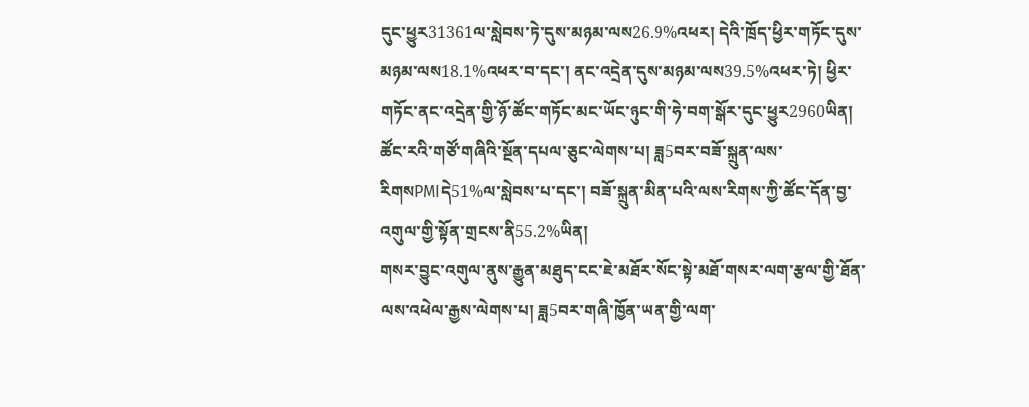དུང་ཕྱུར31361ལ་སླེབས་ཏེ་དུས་མཉམ་ལས26.9%འཕར། དེའི་ཁྲོད་ཕྱིར་གཏོང་དུས་མཉམ་ལས18.1%འཕར་བ་དང་། ནང་འདྲེན་དུས་མཉམ་ལས39.5%འཕར་ཏེ། ཕྱིར་གཏོང་ནང་འདྲེན་གྱི་ཉོ་ཚོང་གཏོང་མང་ཡོང་ཉུང་གི་ཧེ་བག་སྒོར་དུང་ཕྱུར2960ཡིན།
ཚོང་རའི་གཙོ་གཞིའི་སྔོན་དཔལ་ཅུང་ལེགས་པ། ཟླ5བར་བཟོ་སྐྲུན་ལས་རིགསPMIདེ51%ལ་སླེབས་པ་དང་། བཟོ་སྐྲུན་མིན་པའི་ལས་རིགས་ཀྱི་ཚོང་དོན་བྱ་འགུལ་གྱི་སྟོན་གྲངས་ནི55.2%ཡིན།
གསར་བྱུང་འགུལ་ནུས་རྒྱུན་མཐུད་ངང་ཇེ་མཐོར་སོང་སྟེ་མཐོ་གསར་ལག་རྩལ་གྱི་ཐོན་ལས་འཕེལ་རྒྱས་ལེགས་པ། ཟླ5བར་གཞི་ཁྱོན་ཡན་གྱི་ལག་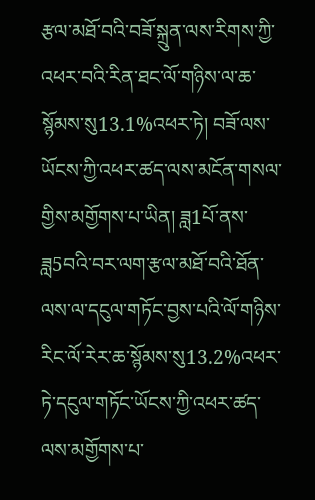རྩལ་མཐོ་བའི་བཟོ་སྐྲུན་ལས་རིགས་ཀྱི་འཕར་བའི་རིན་ཐང་ལོ་གཉིས་ལ་ཆ་སྙོམས་སུ13.1%འཕར་ཏེ། བཟོ་ལས་ཡོངས་ཀྱི་འཕར་ཚད་ལས་མངོན་གསལ་གྱིས་མགྱོགས་པ་ཡིན། ཟླ1པོ་ནས་ཟླ5བའི་བར་ལག་རྩལ་མཐོ་བའི་ཐོན་ལས་ལ་དངུལ་གཏོང་བྱས་པའི་ལོ་གཉིས་རིང་ལོ་རེར་ཆ་སྙོམས་སུ13.2%འཕར་ཏེ་དངུལ་གཏོང་ཡོངས་ཀྱི་འཕར་ཚད་ལས་མགྱོགས་པ་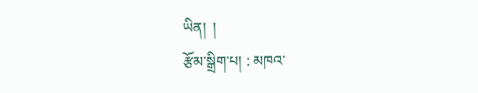ཡིན།  །
རྩོམ་སྒྲིག་པ། : མཁའ་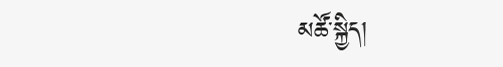མཚོ་སྐྱིད།